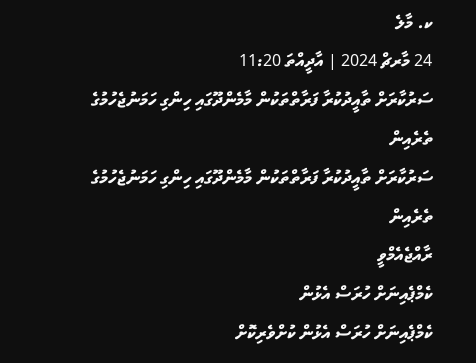ކ. މާލެ
24 މާރޗް 2024 | އާދީއްތަ 11:20
ސަރުކާރަށް ތާއީދުކުރާ ފަރާތްތަކުން މާމެންދޫގައި ހިންގި ހަމަނުޖެހުމުގެ ތެރެއިން
ސަރުކާރަށް ތާއީދުކުރާ ފަރާތްތަކުން މާމެންދޫގައި ހިންގި ހަމަނުޖެހުމުގެ ތެރެއިން
ރާއްޖެއެމްވީ
ކެމްޕެއިނަށް ހުރަސް އެޅުން
ކެމްޕެއިނަށް ހުރަސް އެޅުން ކުށްވެރިކޮށް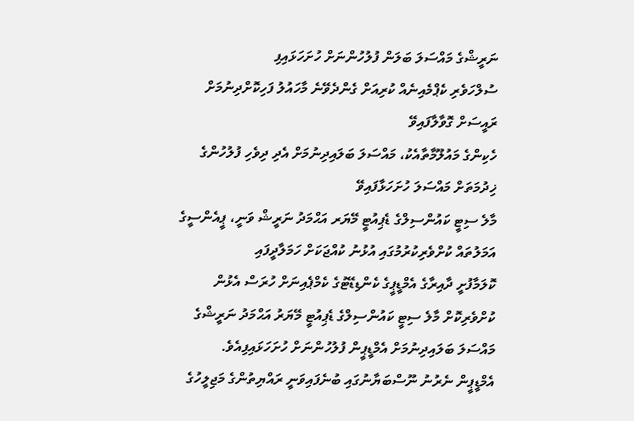ނަރީޝްގެ މައްސަލަ ބަލަން ފުލުހުންނަށް ހުށަހަޅައިފި
ސުލްހަވެރި ކެޕްމެއިނެއް ކުރިއަށް ގެންދެވޭނެ މާހައުލު ފަހިކޮށްދިނުމަށް ރައީސަށް ގޮވާލާފައިވޭ
ހެކިންގެ މައުލޫމާތާއެކު، މައްސަލަ ބަލައިދިނުމަށް އެދި ދިވެހި ފުލުހުންގެ ޚިދުމަތަށް މައްސަލަ ހުށަހަޅާފައިވޭ
މާލެ ސިޓީ ކައުންސިލްގެ ޑެޕިއުޓީ މޭޔަރ އަޙްމަދު ނަރީޝް ވަނީ، ޕީއެންސީގެ އަމަލުތައް ކުށްވެރިކުރުމުގައި އުޅުނު ކުއްޖަކަށް ހަމަލާދީފައި
ކޮލަމާފުށީ ދާއިރާގެ އެމްޑީޕީގެ ކެންޑިޑޭޓުގެ ކެމްޕެއިނަށް ހުރަސް އެޅުން ކުށްވެރިކޮށް މާލެ ސިޓީ ކައުންސިލްގެ ޑެޕިއުޓީ މޭޔަރު އަޙްމަދު ނަރީޝްގެ މައްސަލަ ބަލައިދިނުމަށް އެމްޑީޕީން ފުލުހުންނަށް ހުށަހަޅައިފިއެވެ.
އެމްޑީޕީން ނެރުނު ނޫސްބަޔާނުގައި ބުނެފައިވަނީ ރައްޔިތުންގެ މަޖިލީހުގެ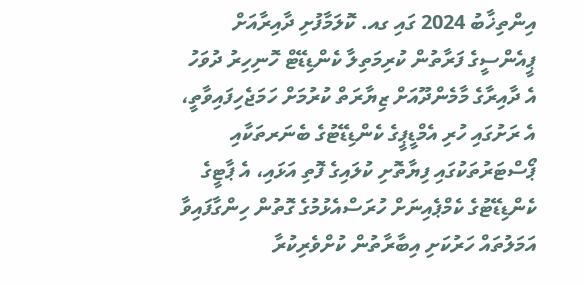އިންތިޚާބު 2024 ގައި ގއ. ކޮލަމާފުށި ދާއިރާއަށް ޕީއެންސީގެ ފަރާތުން ކުރިމަތިލާ ކެންޑިޑޭޓް ހޮނިހިރު ދުވަހު އެ ދާއިރާގެ މާމެންދޫއަށް ޒިޔާރަތް ކުރުމަށް ހަމަޖެހިފައިވާތީ، އެ ރަށުގައި ހުރި އެމްޑީޕީގެ ކެންޑިޑޭޓުގެ ބެނަރތަކާއި ޕޯސްޓަރުތަކުގައި ފިޔާތޮށި ކުލައިގެ ފޮތި އަޅައި، އެ ޕާޓީގެ ކެންޑިޑޭޓުގެ ކެމްޕެއިނަށް ހުރަސްއެޅުމުގެ ގޮތުން ހިންގާފައިވާ އަމަލުތައް ހަރުކަށި އިބާރާތުން ކުށްވެރިކުރާ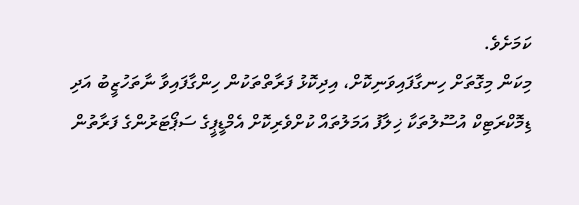ކަމަށެވެ.
މިކަން މިގޮތަށް ހިނގާފައިވަނިކޮށް، އިދިކޮޅު ފަރާތްތަކުން ހިންގާފައިވާ ނާތަހުޒީބު އަދި ޑިމޮކްރަޓިކް އުސޫލުތަކާ ޚިލާފު އަމަލުތައް ކުށްވެރިކޮށް އެމްޑީޕީގެ ސަޕޯޓަރުންގެ ފަރާތުން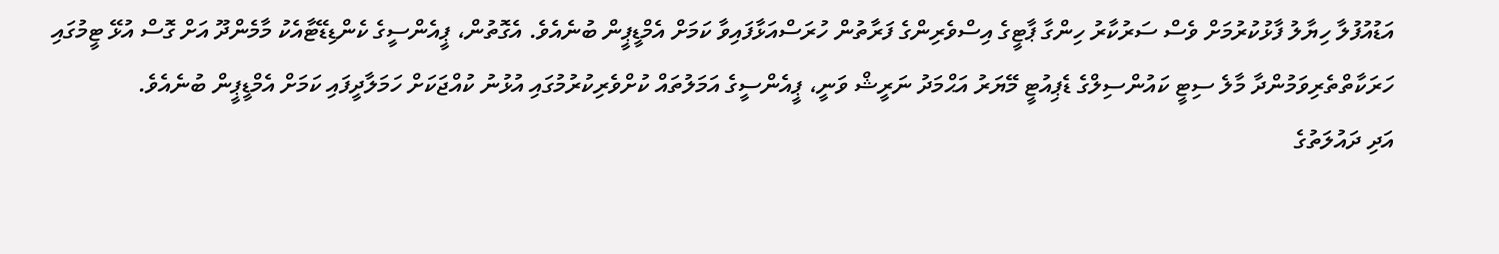އަޑުއުފުލާ ހިޔާލު ފާޅުކުރުމަށް ވެސް ސަރުކާރު ހިންގާ ޕާޓީގެ އިސްވެރިންގެ ފަރާތުން ހުރަސްއަޅާފައިވާ ކަމަށް އެމްޑީޕީން ބުނެއެވެ. އެގޮތުން، ޕީއެންސީގެ ކެންޑިޑޭޓާއެކު މާމެންދޫ އަށް ގޮސް އުޅޭ ޓީމުގައި ހަރަކާތްތެރިވަމުންދާ މާލެ ސިޓީ ކައުންސިލްގެ ޑެޕިއުޓީ މޭޔަރު އަޙްމަދު ނަރީޝް ވަނީ، ޕީއެންސީގެ އަމަލުތައް ކުށްވެރިކުރުމުގައި އުޅުނު ކުއްޖަކަށް ހަމަލާދީފައި ކަމަށް އެމްޑީޕީން ބުނެއެވެ.
އަދި ދައުލަތުގެ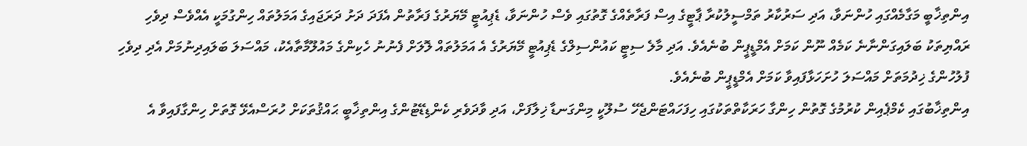އިންތިޚާބީ މަގާމެއްގައި ހުންނަވާ، އަދި ސަރުކާރު ތަމްސީލުކުރާ ޕާޓީގެ އިސް ފަރާތެއްގެ ގޮތުގައި ވެސް ހުންނަވާ، ޑެޕިއުޓީ މޭޔަރުގެ ފަރާތުން އެފަދަ ދަށު ދަރަޖައިގެ އަމަލުތައް ހިންގުމަކީ އެއްވެސް ދިވެހި ރައްޔިތަކު ބަލައިގަންނާނެ ކަމެއް ނޫން ކަމަށް އެމްޑީޕީން ބުނެއެވެ. އަދި މާލެ ސިޓީ ކައުންސިލްގެ ޑެޕިއުޓީ މޭޔަރުގެ އެ އަމަލުތައް ލޮލަށް ފެނުނު ހެކިންގެ މައުލޫމާތާއެކު، މައްސަލަ ބަލައިދިނުމަށް އެދި ދިވެހި ފުލުހުންގެ ޚިދުމަތަށް މައްސަލަ ހުށަހަޅާފައިވާ ކަމަށް އެމްޑީޕީން ބުނެއެވެ.
އިންތިޚާބުގައި ކެމްޕެއިން ކުރުމުގެ ގޮތުން ހިންގާ ހަރަކާތްތަކުގައި ހިފަހައްޓަންޖެހޭ ސުލޫކީ މިންގަނޑާ ޚިލާފަށް، އަދި ވާދަވެރި ކެންޑިޑޭޓުންގެ އިންތިޚާބީ ޙައްޤުތަކަށް ހުރަސްއެޅޭ ގޮތަށް ހިންގާފައިވާ އެ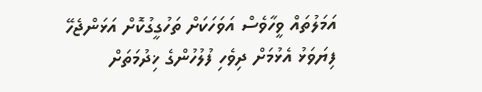އަމަލުތައް ވީހާވެސް އަވަހަކަށް ތަހުގީގުކޮށް އަޅަންޖެހޭ ފިޔަވަޅު އެޅުމަށް ދިވެހި ފުލުހުންގެ ޚިދުމަތަށް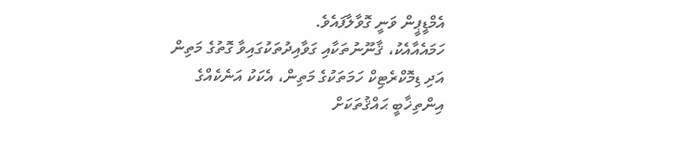އެމްޑީޕީން ވަނީ ގޮވާލާފައެވެ.
ހަމައެއާއެކު، ޤާނޫނުތަކާއި ގަވާއިދުތަކުގައިވާ ގޮތުގެ މަތިން އަދި ޑިމޮކްރެޓިކް ހަމަތަކުގެ މަތިން، އެކަކު އަނެކެއްގެ އިންތިޚާބީ ޙައްޤުތަކަށް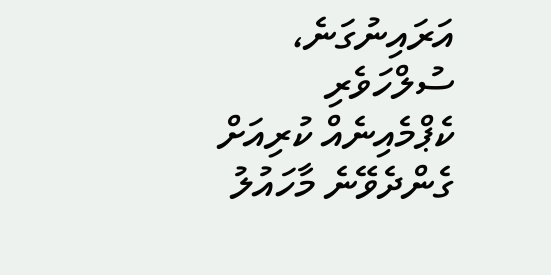އަރައިނުގަނެ، ސުލްހަވެރި ކެޕްމެއިނެއް ކުރިއަށް ގެންދެވޭނެ މާހައުލު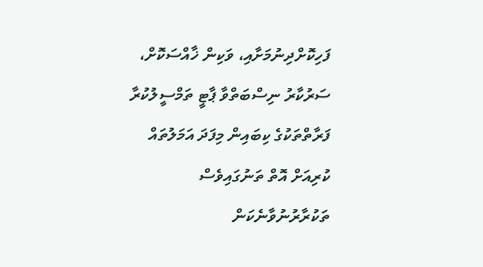ފަހިކޮށްދިނުމަށާއި، ވަކިން ޚާއްސަކޮށް، ސަރުކާރު ނިސްބަތްވާ ޕާޓީ ތަމްސީލުކުރާ ފަރާތްތަކުގެ ކިބައިން މިފަދަ އަމަލުތައް ކުރިއަށް އޮތް ތަނުގައިވެސް ތަކުރާރުނުވާނެކަން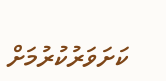ކަށަވަރުކުރުމަށް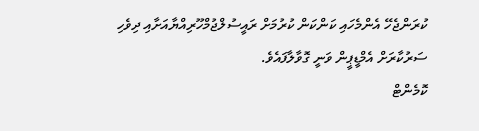ކުރަންޖެހޭ އެންމެހައި ކަންކަން ކުރުމަށް ރައީސުލްޖުމްހޫރިއްޔާއަށާއި ދިވެހި ސަރުކާރަށް އެމްޑީޕީން ވަނީ ގޮވާލާފައެވެ.
ކޮމެންޓް